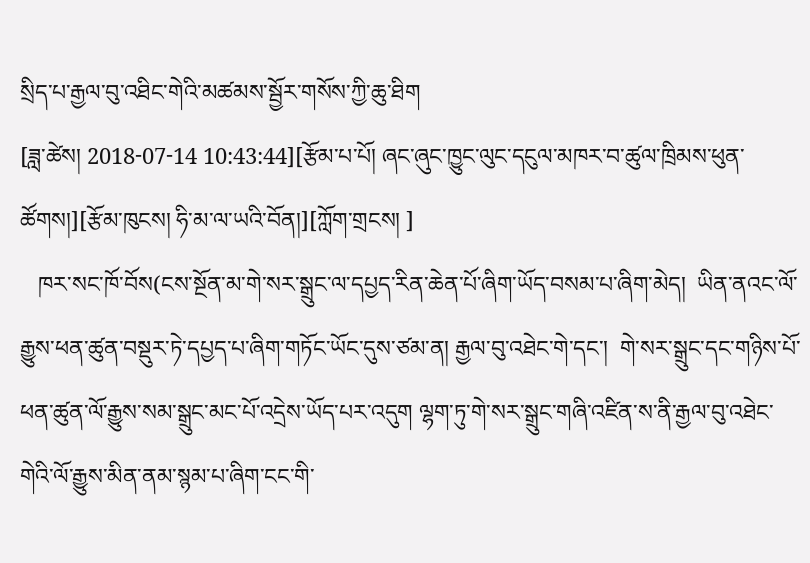སྲིད་པ་རྒྱལ་བུ་འཐིང་གེའི་མཚམས་སྦྱོར་གསོས་ཀྱི་ཆུ་ཐིག
[ཟླ་ཚེས། 2018-07-14 10:43:44][རྩོམ་པ་པོ། ཞང་ཞུང་ཁྱུང་ལུང་དངུལ་མཁར་བ་ཚུལ་ཁྲིམས་ཕུན་ཚོགས།][རྩོམ་ཁུངས། ཧི་མ་ལ་ཡའི་བོན།][ཀློག་གྲངས། ]
   ཁར་སང་ཁོ་བོས(ངས་སྔོན་མ་གེ་སར་སྒྲུང་ལ་དཔྱད་རིན་ཆེན་པོ་ཞིག་ཡོད་བསམ་པ་ཞིག་མེད།  ཡིན་ནའང་ལོ་རྒྱུས་ཕན་ཚུན་བསྡུར་ཏེ་དཔྱད་པ་ཞིག་གཏོང་ཡོང་དུས་ཙམ་ན། རྒྱལ་བུ་འཐེང་གེ་དང་།  གེ་སར་སྒྲུང་དང་གཉིས་པོ་ཕན་ཚུན་ལོ་རྒྱུས་སམ་སྒྲུང་མང་པོ་འདྲེས་ཡོད་པར་འདུག ལྷག་ཏུ་གེ་སར་སྒྲུང་གཞི་འཛིན་ས་ནི་རྒྱལ་བུ་འཐེང་གེའི་ལོ་རྒྱུས་མིན་ནམ་སྙམ་པ་ཞིག་ངང་གི་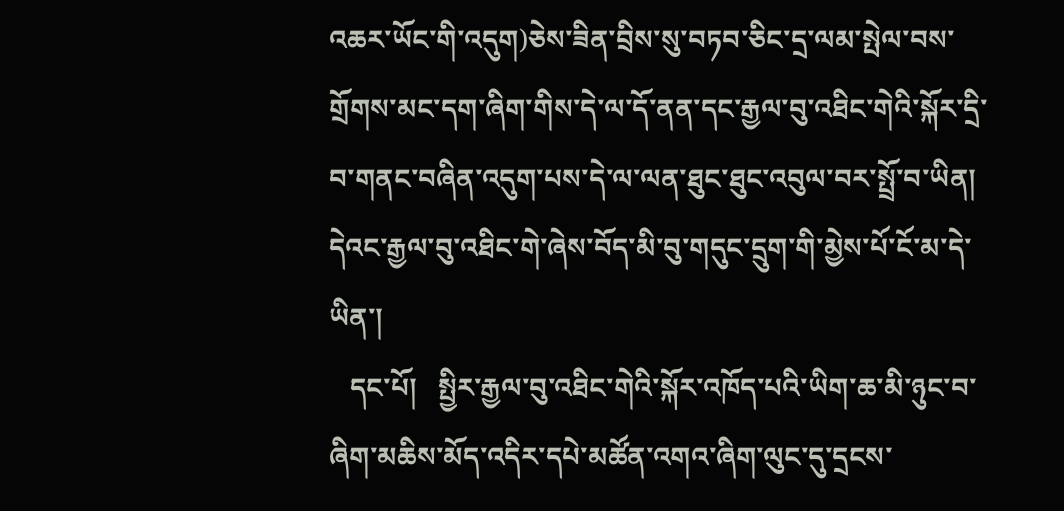འཆར་ཡོང་གི་འདུག)ཅེས་ཟིན་བྲིས་སུ་བཏབ་ཅིང་དྲ་ལམ་སྤེལ་བས་གྲོགས་མང་དག་ཞིག་གིས་དེ་ལ་དོ་ནན་དང་རྒྱལ་བུ་འཐིང་གེའི་སྐོར་དྲི་བ་གནང་བཞིན་འདུག་པས་དེ་ལ་ལན་ཐུང་ཐུང་འབུལ་བར་སྤྲོ་བ་ཡིན།  དེའང་རྒྱལ་བུ་འཐིང་གེ་ཞེས་བོད་མི་བུ་གདུང་དྲུག་གི་མྱེས་པོ་ངོ་མ་དེ་ཡིན་།
   དང་པོ།   སྤྱིར་རྒྱལ་བུ་འཐིང་གེའི་སྐོར་འཁོད་པའི་ཡིག་ཆ་མི་ཉུང་བ་ཞིག་མཆིས་མོད་འདིར་དཔེ་མཚོན་འགའ་ཞིག་ལུང་དུ་དྲངས་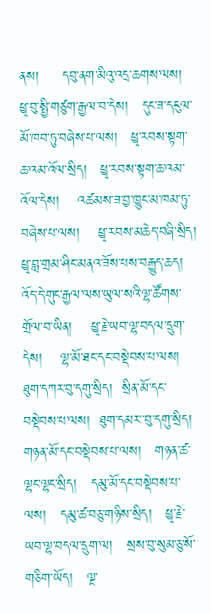ནས།     དབུ་ནག་མིའུ་འདྲ་ཆགས་ལས།  ཕྱྭ་བུ་སྤྱི་གཙུག་རྒྱལ་བ་དེས།   དུང་ཟ་དངུལ་མོ་ཁབ་ཏུ་བཞེས་པ་ལས།   ཕྱྭ་རབས་སྟག་ཆ་འམ་འོལ་སྲིད།   ཕྱྭ་རབས་སྟག་ཆ་འམ་འོལ་དེས།    འཚམས་ཟ་བྱ་ཁྱུང་མ་ཁམ་ཏུ་བཞེས་པ་ལས།    ཕྱྭ་རབས་མཆེད་བཞི་སྲིད།   ཕྱྭ་བླ་གྲམ་ཤིང་མནའ་ཟོས་པས་བརྒྱུད་ཆད།    འོད་དེ་གུང་རྒྱལ་ལས་ཡུལ་སའི་ལྷ་ཚོགས་གྲོལ་བ་ཡིན།    ཕྱྭ་རྗེ་ཡབ་ལྷ་བདལ་དྲུག་དེས།    ལྷ་མོ་ཐང་དང་བསྡེབས་པ་ལས།  ཐུག་དཀར་བུ་དགུ་སྲིད།  སྲིན་མོ་དང་བསྡེབས་པ་ལས།  ཐུག་དམར་་བུ་དགུ་སྲིད།  གཉན་མོ་དང་བསྡེབས་པ་ལས།   གཉན་ཚ་ལྷང་ལྷང་སྲིད།   དམུ་མོ་དང་བསྡེབས་པ་ལས།   དམུ་ཚ་བཅུ་གཉིས་སྲིད།   ཕྱྭ་རྗེ་ཡབ་ལྷ་བདལ་དྲུག་ལ།   སྲས་བུ་སུམ་ཅུ་སོ་གཅིག་ཡོད།   ལྔ་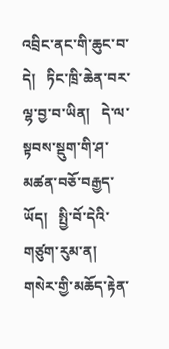འབྲིང་ནང་གི་ཆུང་བ་དེ།   ཏིང་ཁྲི་ཆེན་བར་ལྷ་བྱ་བ་ཡིན།   དེ་ལ་སྟབས་སྡུག་གི་ཤ་མཚན་བཅོ་བརྒྱད་ཡོད།   སྤྱི་བོ་དེའི་གཙུག་རུམ་ན།   གསེར་གྱི་མཆོད་རྟེན་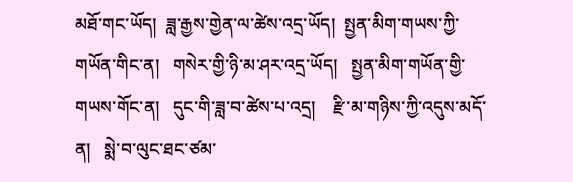མཐོ་གང་ཡོད།  ཟླ་རྒྱས་གྱེན་ལ་ཚེས་འདྲ་ཡོད།  སྤྱན་མིག་གཡས་ཀྱི་གཡོན་གིང་ན།   གསེར་གྱི་ཉི་མ་ཤར་འདྲ་ཡོད།   སྤྱན་མིག་གཡོན་གྱི་གཡས་གོང་ན།   དུང་གི་ཟླ་བ་ཚེས་པ་འདྲ།    རྫི་མ་གཉིས་ཀྱི་འདུས་མདོ་ན།   སྨེ་བ་ལུང་ཐང་ཙམ་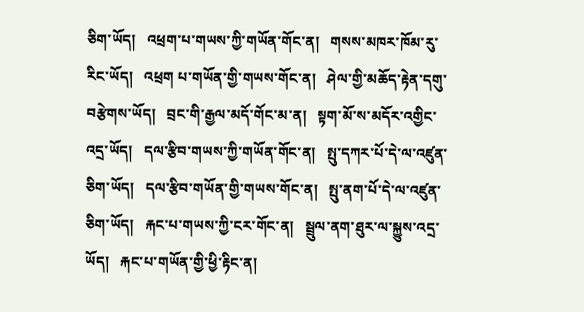ཅིག་ཡོད།   འཕྲག་པ་གཡས་ཀྱི་གཡོན་གོང་ན།   གསས་མཁར་ཁོམ་རུ་རིང་ཡོད།   འཕྲག པ་གཡོན་གྱི་གཡས་གོང་ན།   ཤེལ་གྱི་མཆོད་རྟེན་དགུ་བརྩེགས་ཡོད།   བྲང་གི་རྒྱལ་མདོ་གོང་མ་ན།   སྟག་མོ་ས་མདོར་འགྱིང་འདྲ་ཡོད།   དལ་རྩིབ་གཡས་ཀྱི་གཡོན་གོང་ན།   སྤུ་དཀར་པོ་དེ་ལ་འཛུན་ཅིག་ཡོད།   དལ་རྩིབ་གཡོན་གྱི་གཡས་གོང་ན།   སྤུ་ནག་པོ་དེ་ལ་འཛུན་ཅིག་ཡོད།   རྐང་པ་གཡས་ཀྱི་ངར་གོང་ན།   སྦྲུལ་ནག་ཐུར་ལ་སྐྱུས་འདྲ་ཡོད།   རྐང་པ་གཡོན་གྱི་ཕྱི་རྟིང་ན།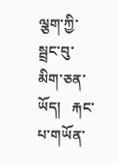ལྕག་ཀྱི་སྦྲང་བུ་མིག་ཅན་ཡོད།   རྐང་པ་གཡོན་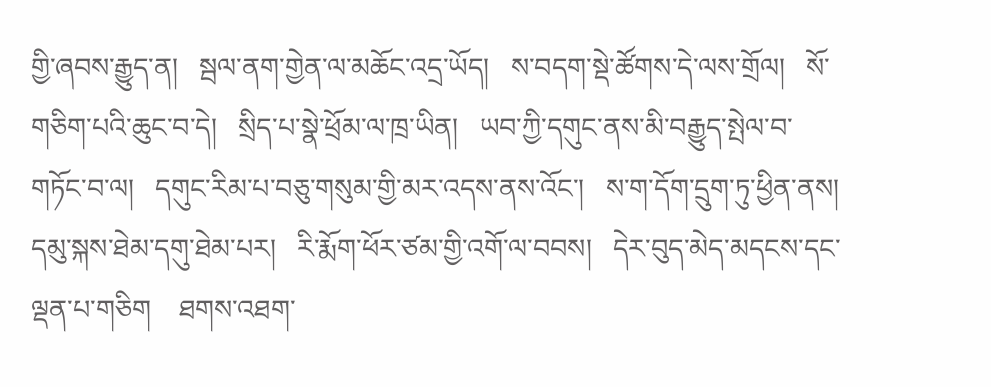གྱི་ཞབས་རྒྱུད་ན།   སྦལ་ནག་གྱེན་ལ་མཆོང་འདྲ་ཡོད།   ས་བདག་སྡེ་ཚོགས་དེ་ལས་གྲོལ།   སོ་གཅིག་པའི་ཆུང་བ་དེ།   སྲིད་པ་སྣེ་ཕྲོམ་ལ་ཁྲ་ཡིན།   ཡབ་ཀྱི་དགུང་ནས་མི་བརྒྱུད་སྤེལ་བ་གཏོང་བ་ལ།   དགུང་རིམ་པ་བཅུ་གསུམ་གྱི་མར་འདས་ནས་འོང་།   ས་ག་དོག་དྲུག་ཏུ་ཕྱིན་ནས།   དམུ་སྐས་ཐེམ་དགུ་ཐེམ་པར།   རི་རྨོག་ཕོར་ཙམ་གྱི་འགོ་ལ་བབས།   དེར་བུད་མེད་མདངས་དང་ལྡན་པ་གཅིག    ཐགས་འཐག་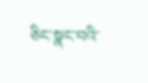ཅིང་སྣང་བའི་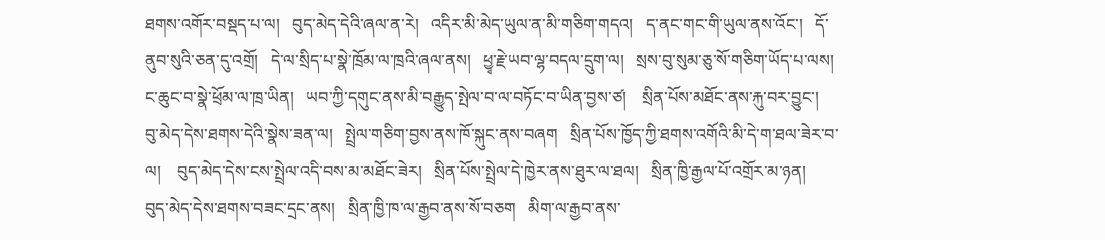ཐགས་འགོར་བསྡད་པ་ལ།   བུད་མེད་དེའི་ཞལ་ན་རེ།   འདིར་མི་མེད་ཡུལ་ན་མི་གཅིག་གདའ།   ད་ནང་གང་གི་ཡུལ་ནས་འོང་།   དོ་ནུབ་སུའི་ཅན་དུ་འགྲོ།   དེ་ལ་སྲིད་པ་སྣེ་ཁྲོམ་ལ་ཁྲའི་ཞལ་ནས།   ཕྱྭ་རྗེ་ཡབ་ལྷ་བདལ་དྲུག་ལ།   སྲས་བུ་སུམ་ཅུ་སོ་གཅིག་ཡོད་པ་ལས།   ང་ཆུང་བ་སྣེ་ཕྲོམ་ལ་ཁྲ་ཡིན།   ཡབ་ཀྱི་དགུང་ནས་མི་བརྒྱུད་སྤེལ་བ་ལ་བཏོང་བ་ཡིན་བྱས་ཙ།    སྲིན་པོས་མཐོང་ནས་རྐུ་བར་བྱུང་།   བུ་མེད་དེས་ཐགས་དེའི་སྣེས་ཟན་ལ།   སྤྲེལ་གཅིག་བྱས་ནས་ཁོ་སྐུང་ནས་བཞག   སྲིན་པོས་ཁྱོད་ཀྱི་ཐགས་འགོའི་མི་དེ་ག་ཐལ་ཟེར་བ་ལ།    བུད་མེད་དེས་ངས་སྤྲེལ་འདི་བས་མ་མཐོང་ཟེར།   སྲིན་པོས་སྤྲེལ་དེ་ཁྱེར་ནས་ཐུར་ལ་ཐལ།   སྲིན་ཁྱི་རྒྱལ་པོ་འགྲོར་མ་ཉན།    བུད་མེད་དེས་ཐགས་བཟང་དྲང་ནས།   སྲིན་ཁྱི་ཁ་ལ་རྒྱབ་ནས་སོ་བཅག   མིག་ལ་རྒྱབ་ནས་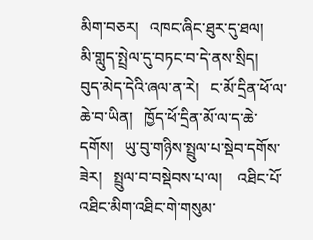མིག་བཅར།   འཁང་ཞིང་ཐུར་དུ་ཐལ།   མི་གླུད་སྤྲེལ་དུ་བཏང་བ་དེ་ནས་སྲིད།   བུད་མེད་དེའི་ཞལ་ན་རེ།   ང་མོ་དྲིན་ཕོ་ལ་ཆེ་བ་ཡིན།   ཁྱོད་ཕོ་དྲིན་མོ་ལ་ད་ཆེ་དགོས།   ཡུ་བུ་གཉིས་སྤྲུལ་པ་སྡེབ་དགོས་ཟེར།   སྤྲུལ་བ་བསྡེབས་པ་ལ།    འཐིང་པོ་འཐིང་མིག་འཐིང་གེ་གསུམ་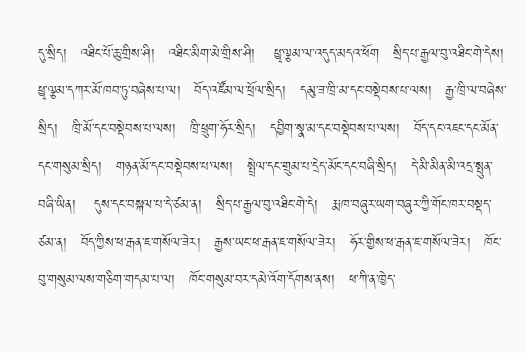དུ་སྲིད།   འཐིང་པོ་ཆུ་གྲིས་ཤི།   འཐིང་མིག་མེ་གྲིས་ཤི།    ཕྱྭ་ལྕམ་ལ་འདུད་མདའ་ཕོག   སྲིད་པ་རྒྱལ་བུ་འཐིང་གེ་དེས།   ཕྱྭ་ལྕམ་དཀར་མོ་ཁབ་ཏུ་བཞེས་པ་ལ།   བོད་འཛོམ་ལ་ཕྲོལ་སྲིད།   དམུ་ཟ་ཁྲི་མ་དང་བསྡེབས་པ་ལས།   རྒྱ་ཁྲི་ལ་བཞེས་སྲིད།   ཁྲི་མོ་དང་བསྡེབས་པ་ལས།   ཁྲི་ཕྲུག་ཧོར་སྲིད།   དབྱིག་སྣ་མ་དང་བསྡེབས་པ་ལས།   བོད་དང་འཇང་དང་མོན་དང་གསུམ་སྲིད།   གཉན་མོ་དང་བསྡེབས་པ་ལས།   སྤྲེལ་དང་གྲུམ་པ་དྲེད་མོང་དང་བཞི་སྲིད།   དེ་མི་མིན་མི་འདྲ་སྤུན་བཞི་ཡིན།    དུས་དང་བསྐལ་པ་དེ་ཙམ་ན།   སྲིད་པ་རྒྱལ་བུ་འཐིང་གེ་དེ།   རྨ་ཁ་བཞུར་ཡག་བཞུར་ཀྱི་གོང་ཁར་བསྡད་ཙམ་ན།   བོད་ཀྱིས་ཕ་རྒན་ཇ་གསོལ་ཟེར།   རྒྱས་ཡང་ཕ་རྒན་ཇ་གསོལ་ཟེར།   ཧོར་གྱིས་ཕ་རྒན་ཇ་གསོལ་ཟེར།   ཁོང་བུ་གསུམ་ལས་གཅིག་གདམ་པ་ལ།   ཁོང་གསུམ་བར་དམེ་འོག་དོགས་ནས།   ཕ་ཀི་ན་ཁྱེད་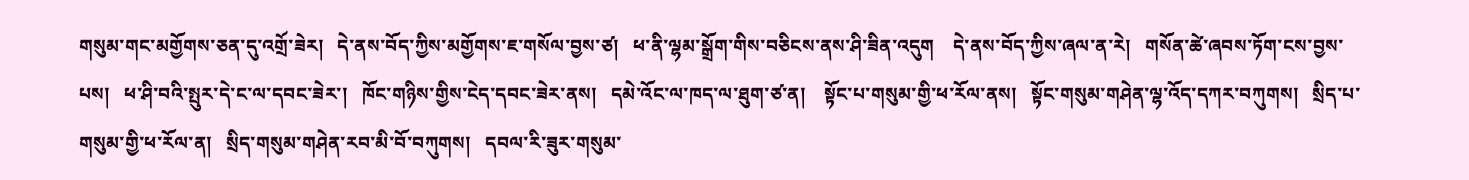གསུམ་གང་མགྱོགས་ཅན་དུ་འགྲོ་ཟེར།   དེ་ནས་བོད་ཀྱིས་མགྱོགས་ཇ་གསོལ་བྱས་ཙ།   ཕ་ནི་ལྷམ་སྒྲོག་གིས་བཅིངས་ནས་ཤི་ཟིན་འདུག    དེ་ནས་བོད་ཀྱིས་ཞལ་ན་རེ།   གསོན་ཚེ་ཞབས་ཏོག་ངས་བྱས་པས།   ཕ་ཤི་བའི་སྤུར་དེ་ང་ལ་དབང་ཟེར་།   ཁོང་གཉིས་གྱིས་ངེད་དབང་ཟེར་ནས།   དམེ་འོང་ལ་ཁད་ལ་ཐུག་ཙ་ན།    སྟོང་པ་གསུམ་གྱི་ཕ་རོལ་ནས།   སྟོང་གསུམ་གཤེན་ལྷ་འོད་དཀར་བཀུགས།   སྲིད་པ་གསུམ་གྱི་ཕ་རོལ་ན།   སྲིད་གསུམ་གཤེན་རབ་མི་བོ་བཀུགས།   དབལ་རི་ཟུར་གསུམ་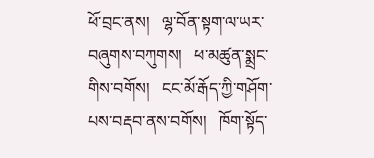ཕོ་བྲང་ནས།   ལྷ་བོན་སྟག་ལ་ཡར་བཞུགས་བཀུགས།   ཕ་མཚུན་སྨྲང་གིས་བགོས།   ངང་མོ་རྒོད་ཀྱི་གཤོག་པས་བརྡབ་ནས་བགོས།   ཁོག་སྟོད་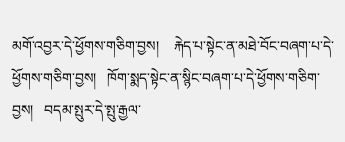མགོ་འབྱར་དེ་ཕྱོགས་གཅིག་བྱས།    རྐེད་པ་སྟེང་ན་མཐེ་བོང་བཞག་པ་དེ་ཕྱོགས་གཅིག་བྱས།   ཁོག་སྨད་སྟེང་ན་སྙིང་བཞག་པ་དེ་ཕྱོགས་གཅིག་བྱས།   བདམ་སྤུར་དེ་སྤུ་རྒྱལ་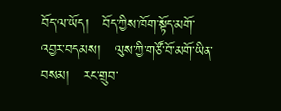བོད་ལ་ཡོད།   བོད་ཀྱིས་ཁོག་སྟོད་མགོ་འབྱར་བདམས།   ལུས་ཀྱི་གཙོ་བོ་མགོ་ཡིན་བསམ།   རང་གྲུབ་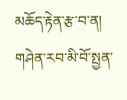མཆོད་རྟེན་རྩ་བ་ན།   གཤེན་རབ་མི་བོ་སྤྱན་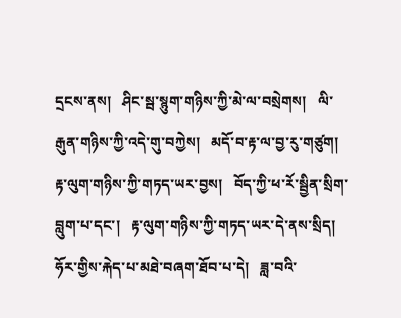དྲངས་ནས།   ཤིང་སྦ་སྙུག་གཉིས་ཀྱི་མེ་ལ་བསྲེགས།   ལི་རྒུན་གཉིས་ཀྱི་འདེ་གུ་བཀྱེས།   མདོ་བ་རྟ་ལ་བྱ་རུ་གཙུག།   རྟ་ལུག་གཉིས་ཀྱི་གཏད་ཡར་བྱས།   བོད་ཀྱི་ཕ་རོ་སྦྱིན་སྲིག་བླུག་པ་དང་།   རྟ་ལུག་གཉིས་ཀྱི་གཏད་ཡར་དེ་ནས་སྲིད།   ཧོར་གྱིས་རྐེད་པ་མཐེ་བཞག་ཐོབ་པ་དེ།   ཟླ་བའི་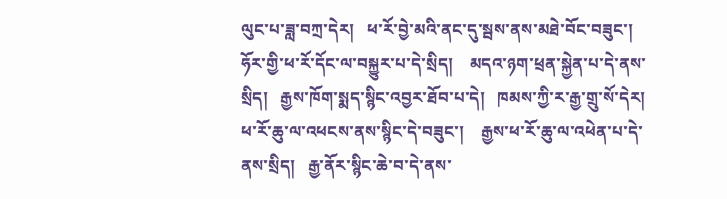ལུང་པ་ཟླ་བཀྲ་དེར།   ཕ་རོ་བྱེ་མའི་ནང་དུ་སྦས་ནས་མཐེ་བོང་བཟུང་།   ཧོར་གྱི་ཕ་རོ་དོང་ལ་བསྐྱུར་པ་དེ་སྲིད།    མདའ་ཉག་ཕྲན་སྐྱེན་པ་དེ་ནས་སྲིད།   རྒྱས་ཁོག་སྨད་སྙིང་འབྱར་ཐོབ་པ་དེ།   ཁམས་ཀྱི་ར་རྒྱ་གྲུ་སོ་དེར།   ཕ་རོ་ཆུ་ལ་འཕངས་ནས་སྙིང་དེ་བཟུང་།    རྒྱས་ཕ་རོ་ཆུ་ལ་འཕེན་པ་དེ་ནས་སྲིད།   རྒྱ་ནོར་སྙིང་ཆེ་བ་དེ་ནས་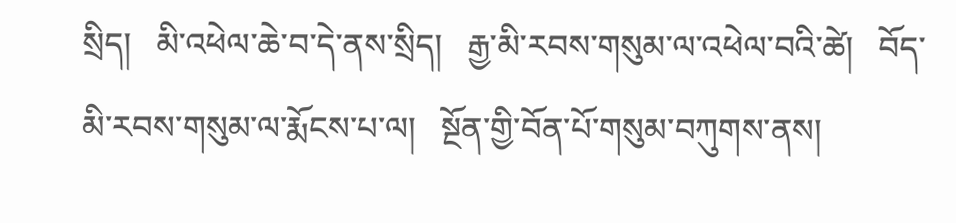སྲིད།   མི་འཕེལ་ཆེ་བ་དེ་ནས་སྲིད།   རྒྱ་མི་རབས་གསུམ་ལ་འཕེལ་བའི་ཚེ།   བོད་མི་རབས་གསུམ་ལ་རྨོངས་པ་ལ།   སྔོན་གྱི་བོན་པོ་གསུམ་བཀུགས་ནས།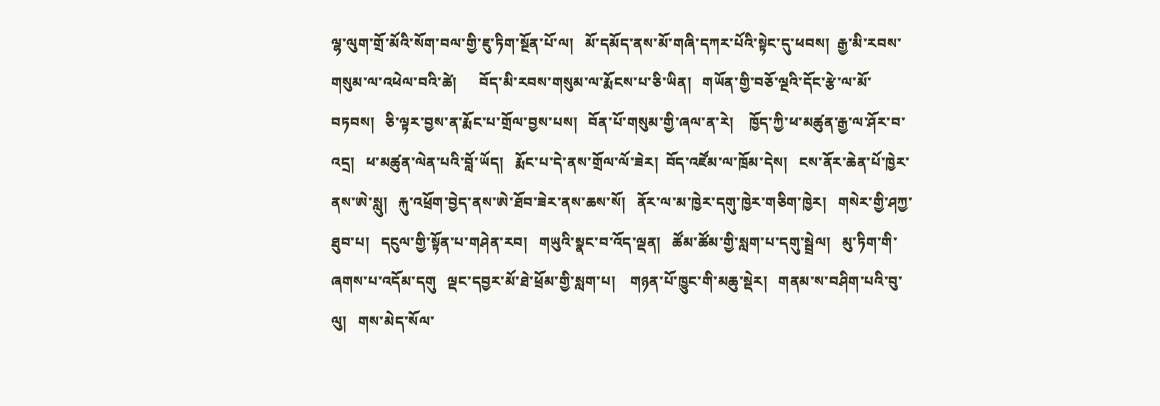ལྷ་ལུག་གྲོ་མོའི་སོག་བལ་གྱི་ཇུ་ཏིག་སྔོན་པོ་ལ།   མོ་དམོད་ནས་མོ་གཞི་དཀར་པོའི་སྟེང་དུ་ཕབས།  རྒྱ་མི་རབས་གསུམ་ལ་འཕེལ་བའི་ཚེ།      བོད་མི་རབས་གསུམ་ལ་རྨོངས་པ་ཅི་ཡིན།   གཡོན་གྱི་བཅོ་ལྔའི་དོང་རྩེ་ལ་མོ་བཏབས།   ཅི་ལྟར་བྱས་ན་རྨོང་པ་གྲོལ་བྱས་པས།   བོན་པོ་གསུམ་གྱི་ཞལ་ན་རེ།    ཁྱོད་ཀྱི་ཕ་མཚུན་རྒྱ་ལ་ཤོར་བ་འདྲ།   ཕ་མཚུན་ལེན་པའི་བློ་ཡོད།   རྨོང་པ་དེ་ནས་གྲོལ་ལོ་ཟེར།  བོད་འཛོམ་ལ་ཁྲོམ་དེས།   ངས་ནོར་ཆེན་པོ་ཁྱེར་ནས་ཨེ་སླུ།   རྐུ་འཕྲོག་བྱེད་ནས་ཨེ་ཐོབ་ཟེར་ནས་ཆས་སོ།   ནོར་ལ་མ་ཁྱེར་དགུ་ཁྱེར་གཅིག་ཁྱེར།   གསེར་གྱི་ཤཀྱ་ཐུབ་པ།   དངུལ་གྱི་སྟོན་པ་གཤེན་རབ།   གཡུའི་སྣང་བ་འོད་ལྡན།   ཚོམ་ཚོམ་གྱི་སླག་པ་དགུ་སྦྲེལ།   མུ་ཏིག་གི་ཞགས་པ་འདོམ་དགུ   ལྡང་དབྱར་མོ་ཐེ་ཕྲོམ་གྱི་སླག་པ།    གཉན་པོ་ཁྱུང་གི་མཆུ་སྡེར།   གནམ་ས་བཤིག་པའི་བུ་ལུ།   གས་མེད་སོལ་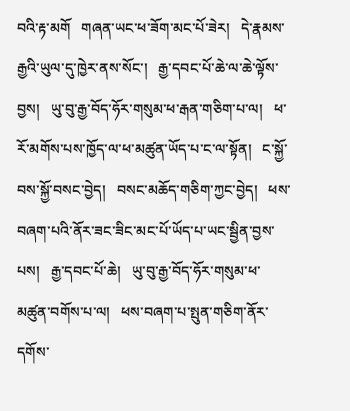བའི་རྟ་མགོ   གཞན་ཡང་ཕ་ཟོག་མང་པོ་ཟེར།   དེ་རྣམས་རྒྱའི་ཡུལ་དུ་ཁྱེར་ནས་སོང་།   རྒྱ་དབང་པོ་ཆེ་ལ་ཆེ་ལྟོས་བྱས།   ཡུ་བུ་རྒྱ་བོད་ཧོར་གསུམ་ཕ་རྒན་གཅིག་པ་ལ།   ཕ་རོ་མགོས་པས་ཁྱོད་ལ་ཕ་མཚུན་ཡོད་པ་ང་ལ་སྟོན།   ང་སྐྱོ་བས་སྐྱོ་བསང་བྱེད།   བསང་མཆོད་གཅིག་ཀྱང་བྱེད།   ཕས་བཞག་པའི་ནོར་ཟང་ཟིང་མང་པོ་ཡོད་པ་ཡང་སྦྱིན་བྱས་པས།   རྒྱ་དབང་པོ་ཆེ།   ཡུ་བུ་རྒྱ་བོད་ཧོར་གསུམ་ཕ་མཚུན་བགོས་པ་ལ།   ཕས་བཞག་པ་སྤུན་གཅིག་ནོར་དགོས་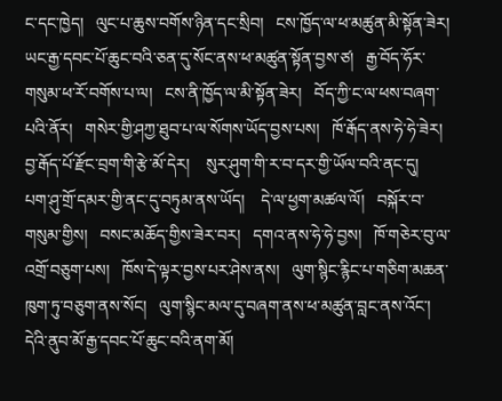ང་དང་ཁྱེད།   ལུང་པ་ཆུས་བགོས་ཉིན་དང་སྲིབ།   ངས་ཁྱོད་ལ་ཕ་མཚུན་མི་སྟོན་ཟེར།   ཡང་རྒྱ་དབང་པོ་ཆུང་བའི་ཅན་དུ་སོང་ནས་ཕ་མཚུན་སྟོན་བྱས་ཙ།   རྒྱ་བོད་ཧོར་གསུམ་ཕ་རོ་བགོས་པ་ལ།   ངས་ནི་ཁྱོད་ལ་མི་སྟོན་ཟེར།   བོད་ཀྱི་ང་ལ་ཕས་བཞག་པའི་ནོར།   གསེར་གྱི་ཤཀྱ་ཐུབ་པ་ལ་སོགས་ཡོད་བྱས་པས།   ཁོ་རྒོད་ནས་ཧེ་ཧེ་ཟེར།   བྱ་རྒོད་པོ་རྫོང་བྲག་གི་རྩེ་མོ་དེར།    སུར་ཤུག་གི་ར་བ་དར་གྱི་ཡོལ་བའི་ནང་དུ།   པག་ཤུ་གྲོ་དམར་གྱི་ནང་དུ་བཏུམ་ནས་ཡོད།    དེ་ལ་ཕྱག་མཚལ་ལོ།   བསྐོར་བ་གསུམ་གྱིས།   བསང་མཆོད་གྱིས་ཟེར་བར།   དགའ་ནས་ཧེ་ཧེ་བྱས།   ཁོ་གཅེར་བུ་ལ་འགྲོ་བཅུག་པས།   ཁོས་དེ་ལྟར་བྱས་པར་ཤེས་ནས།   ལུག་སྙིང་རྙིང་པ་གཅིག་མཆན་ཁུག་ཏུ་བཅུག་ནས་སོང།   ལུག་སྙིང་མལ་དུ་བཞག་ནས་ཕ་མཚུན་བླང་ནས་འོང་།   དེའི་ནུབ་མོ་རྒྱ་དབང་པོ་ཆུང་བའི་ནག་མོ།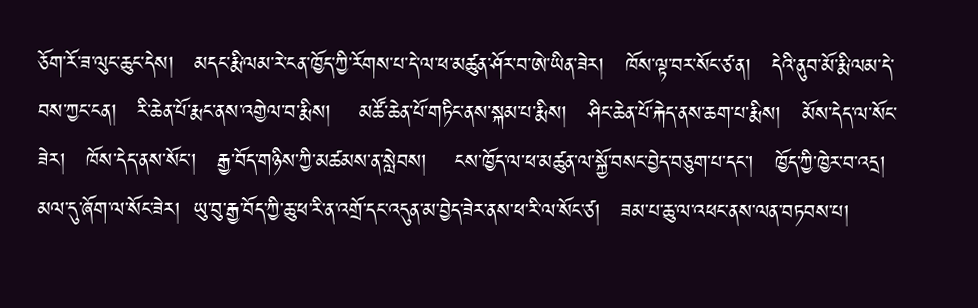ཅོག་རོ་ཟ་ལུང་ཆུང་དེས།   མདང་རྨི་ལམ་རེ་ངན་ཁྱོད་ཀྱི་རོགས་པ་དེ་ལ་ཕ་མཚུན་ཤོར་བ་ཨེ་ཡིན་ཟེར།   ཁོས་ལྟ་བར་སོང་ཙ་ན།   དེའི་ནུབ་མོ་རྨི་ལམ་དེ་བས་ཀྱང་ངན།   རི་ཆེན་པོ་རྨང་ནས་འགྱེལ་བ་རྨིས།    མཚོ་ཆེན་པོ་གཏིང་ནས་སྐམ་པ་རྨིས།   ཤིང་ཆེན་པོ་རྐེད་ནས་ཆག་པ་རྨིས།   མོས་དེད་ལ་སོང་ཟེར།   ཁོས་དེད་ནས་སོང་།   རྒྱ་བོད་གཉིས་ཀྱི་མཚམས་ན་སླེབས།    ངས་ཁྱོད་ལ་ཕ་མཚུན་ལ་སྐྱོ་བསང་བྱེད་བཅུག་པ་དང་།   ཁྱོད་ཀྱི་ཁྱེར་བ་འདྲ།   མལ་དུ་ཞོག་ལ་སོང་ཟེར།  ཡུ་བུ་རྒྱ་བོད་ཀྱི་ཆུ་ཕ་རི་ན་འགྲོ་དང་འདུན་མ་བྱེད་ཟེར་ནས་ཕ་རི་ལ་སོང་ཙ།   ཟམ་པ་ཆུ་ལ་འཕང་ནས་ལན་བཏབས་པ།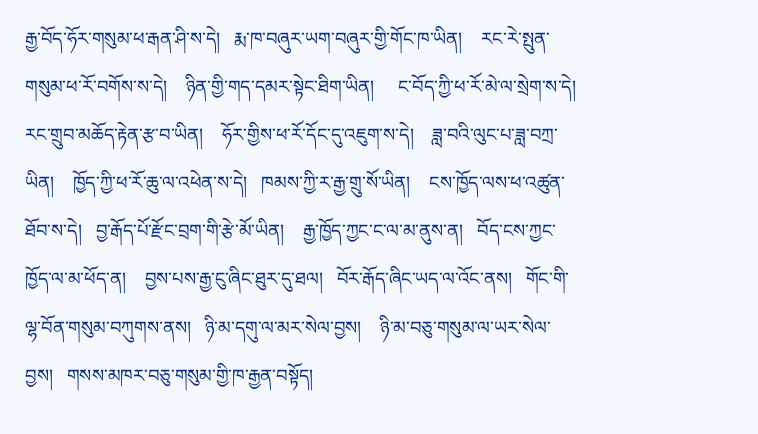རྒྱ་བོད་ཧོར་གསུམ་ཕ་རྒན་ཤི་ས་དེ།   རྨ་ཁ་བཞུར་ཡག་བཞུར་གྱི་གོང་ཁ་ཡིན།    རང་རེ་སྤུན་གསུམ་ཕ་རོ་བགོས་ས་དེ།    ཉིན་གྱི་གད་དམར་སྟེང་ཐིག་ཡིན།     ང་བོད་ཀྱི་ཕ་རོ་མེ་ལ་སྲེག་ས་དེ།   རང་གྲུབ་མཆོད་རྟེན་རྩ་བ་ཡིན།    ཧོར་གྱིས་ཕ་རོ་དོང་དུ་འཇུག་ས་དེ།    ཟླ་བའི་ལུང་པ་ཟླ་བཀྲ་ཡིན།    ཁྱོད་ཀྱི་ཕ་རོ་ཆུ་ལ་འཕེན་ས་དེ།   ཁམས་ཀྱི་ར་རྒྱ་གྲུ་སོ་ཡིན།    ངས་ཁྱོད་ལས་ཕ་འཚུན་ཐོབ་ས་དེ།   བྱ་རྒོད་པོ་རྫོང་བྲག་གི་རྩེ་མོ་ཡིན།    རྒྱ་ཁྱོད་ཀྱང་ང་ལ་མ་ནུས་ན།   བོད་ངས་ཀྱང་ཁྱོད་ལ་མ་ཕོད་ན།    བྱས་པས་རྒྱ་ངུ་ཞིང་ཐུར་དུ་ཐལ།   བོར་རྒོད་ཞིང་ཡད་ལ་འོང་ནས།   གོང་གི་ལྷ་བོན་གསུམ་བཀུགས་ནས།   ཉི་མ་དགུ་ལ་མར་སེལ་བྱས།    ཉི་མ་བཅུ་གསུམ་ལ་ཡར་སེལ་བྱས།   གསས་མཁར་བཅུ་གསུམ་གྱི་ཁ་རྒྱན་བསྟོད།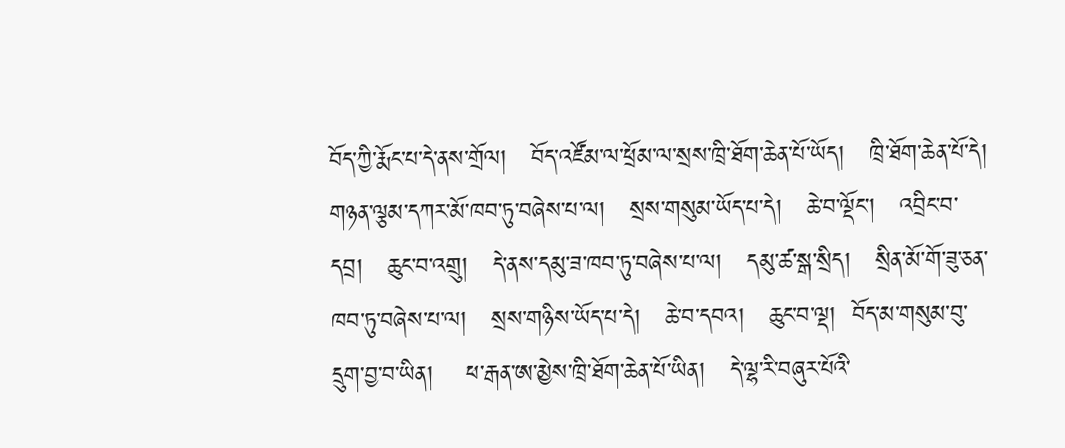བོད་ཀྱི་རྨོང་པ་དེ་ནས་གྲོལ།   བོད་འཛོམ་ལ་ཕྲོམ་ལ་སྲས་ཁྲི་ཐོག་ཆེན་པོ་ཡོད།   ཁྲི་ཐོག་ཆེན་པོ་དེ།   གཉན་ལྕམ་དཀར་མོ་ཁབ་ཏུ་བཞེས་པ་ལ།   སྲས་གསུམ་ཡོད་པ་དེ།   ཆེ་བ་ལྡོང་།   འབྲིང་བ་དབྲ།   ཆུང་བ་འགྲུ།   དེ་ནས་དམུ་ཟ་ཁབ་ཏུ་བཞེས་པ་ལ།   དམུ་ཚ་སྒ་སྲིད།   སྲིན་མོ་གོ་ཟུ་ཅན་ཁབ་ཏུ་བཞེས་པ་ལ།   སྲས་གཉིས་ཡོད་པ་དེ།   ཆེ་བ་དབའ།   ཆུང་བ་ལྡ།  བོད་མ་གསུམ་བུ་དྲུག་བྱ་བ་ཡིན།    ཕ་རྒན་ཨ་མྱེས་ཁྲི་ཐོག་ཆེན་པོ་ཡིན།   དེ་ལྷ་རི་བཞུར་པོའི་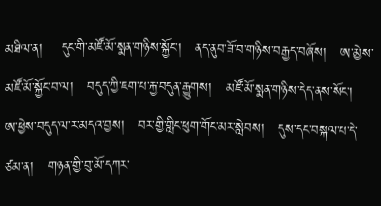མཐིལ་ན།    དུང་གི་མཛོ་མོ་སྨན་གཉིས་སྐྱོང་།   ནད་ནུབ་ཟོ་བ་གཉིས་བརྒྱད་བཞོས།   ཨ་མྱེས་མཛོ་མོ་སྐྱོང་བ་ལ།   བདུད་ཀྱི་ཇག་པ་རྐྱ་བདུན་རྒྱུགས།   མཛོ་མོ་སྨན་གཉིས་དེད་ནས་སོང་།   ཨ་ཕྱེས་བདུད་ལ་ར་མདའ་བྱས།   བར་གྱི་གླིང་ཕུག་གོང་མར་སླེབས།   དུས་དང་བསྐལ་པ་དེ་ཙམ་ན།   གཉན་གྱི་བུ་མོ་དཀར་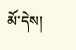མོ་དེས།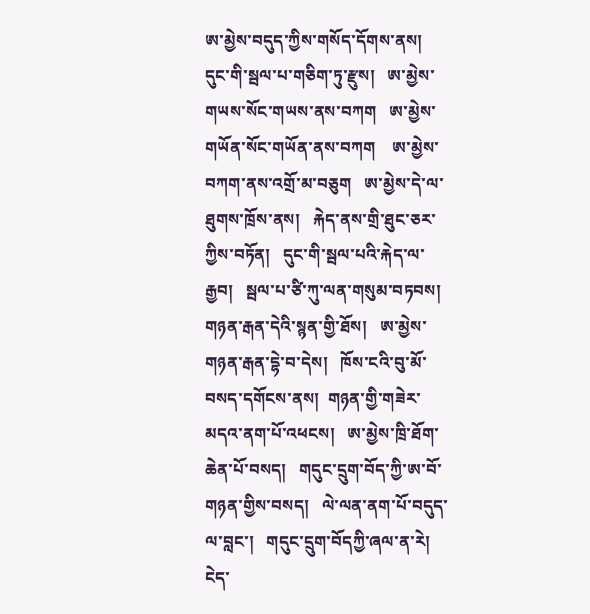ཨ་མྱེས་བདུད་ཀྱིས་གསོད་དོགས་ནས།   དུང་གི་སྦལ་པ་གཅིག་ཏུ་རྫུས།   ཨ་མྱེས་གཡས་སོང་གཡས་ནས་བཀག   ཨ་མྱེས་གཡོན་སོང་གཡོན་ནས་བཀག    ཨ་མྱེས་བཀག་ནས་འགྲོ་མ་བཅུག   ཨ་མྱེས་དེ་ལ་ཐུགས་ཁྲོས་ནས།   རྐེད་ནས་གྲི་ཐུང་ཅར་ཀྱིས་བཏོན།   དུང་གི་སྦལ་པའི་རྐེད་ལ་རྒྱབ།   སྦལ་པ་ཙི་ཀུ་ལན་གསུམ་བཏབས།   གཉན་རྒན་དེའི་སྙན་གྱི་ཐོས།   ཨ་མྱེས་གཉན་རྒན་དྷེ་བ་དེས།   ཁོས་ངའི་བུ་མོ་བསད་དགོངས་ནས།  གཉན་གྱི་གཟེར་མདའ་ནག་པོ་འཕངས།   ཨ་མྱེས་ཁྲི་ཐོག་ཆེན་པོ་བསད།   གདུང་དྲུག་བོད་ཀྱི་ཨ་བོ་གཉན་གྱིས་བསད།   ལེ་ལན་ནག་པོ་བདུད་ལ་བླང་།   གདུང་དྲུག་བོདཀྱི་ཞལ་ན་རེ།   ངེད་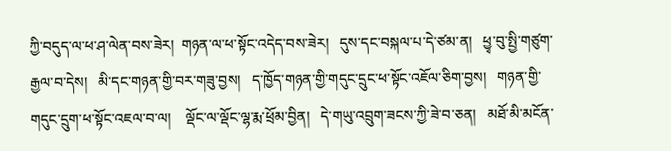ཀྱི་བདུད་ལ་ཕ་ཤ་ལེན་བས་ཟེར།  གཉན་ལ་ཕ་སྟོང་འདེད་བས་ཟེར།   དུས་དང་བསྐལ་པ་དེ་ཙམ་ན།   ཕྱྭ་བུ་སྤྱི་གཙུག་རྒྱལ་བ་དེས།   མི་དང་གཉན་གྱི་བར་གཟུ་བྱས།   ད་ཁྱོད་གཉན་གྱི་གདུང་དྲུང་ཕ་སྟོང་འཇོལ་ཅིག་བྱས།   གཉན་གྱི་གདུང་དྲུག་ཕ་སྟོང་འཇལ་བ་ལ།    ལྡོང་ལ་ལྡོང་ལྷ་རྨ་ཕྲོམ་བྱིན།   དེ་གཡུ་འབྲུག་ཟངས་ཀྱི་ཟེ་བ་ཅན།   མཐོ་མི་མངོན་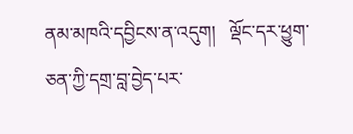ནམ་མཁའི་དབྱིངས་ན་འདུག།   ལྡོང་དར་ཕྱུག་ཅན་ཀྱི་དགྲ་བླ་བྱེད་པར་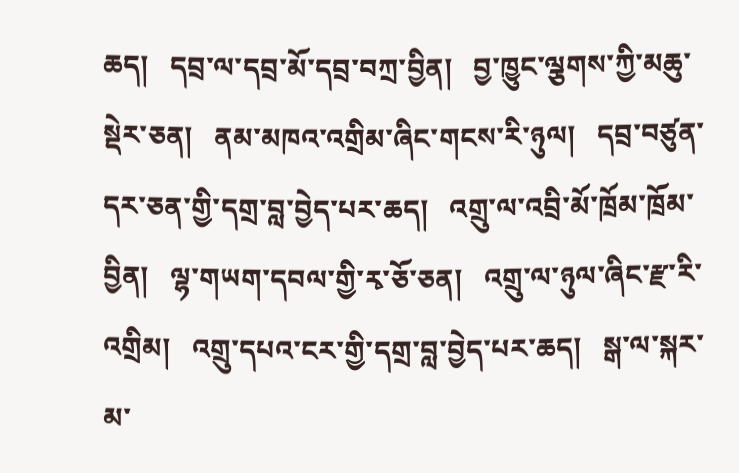ཆད།   དབྲ་ལ་དབྲ་མོ་དབྲ་བཀྲ་བྱིན།   བྱ་ཁྱུང་ལྕགས་ཀྱི་མཆུ་སྡེར་ཅན།   ནམ་མཁའ་འགྲིམ་ཞིང་གངས་རི་ཉུལ།   དབྲ་བཙུན་དར་ཅན་གྱི་དགྲ་བླ་བྱེད་པར་ཆད།   འགྲུ་ལ་འབྲི་མོ་ཁྲོམ་ཁྲོམ་བྱིན།   ལྷ་གཡག་དབལ་གྱི་རྭ་ཅོ་ཅན།   འགྲུ་ལ་ཉུལ་ཞིང་རྫ་རི་འགྲིམ།   འགྲུ་དཔའ་ངར་གྱི་དགྲ་བླ་བྱེད་པར་ཆད།   སྒ་ལ་སྐར་མ་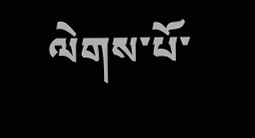ལེགས་པོ་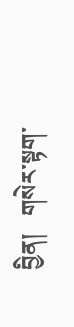བྱིན།   གསེར་སྟག་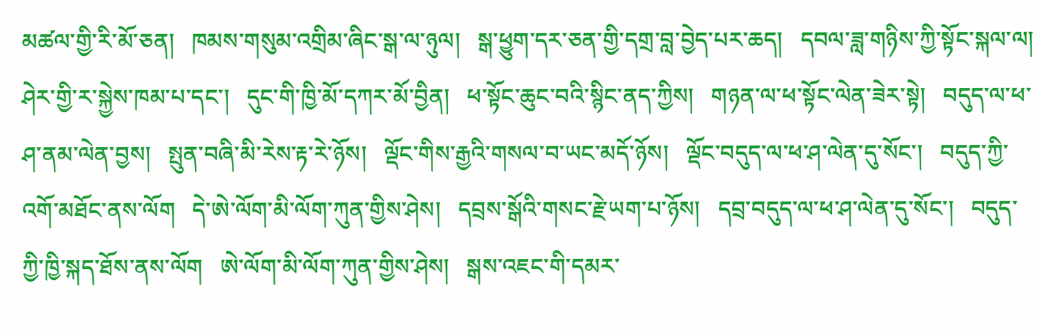མཚལ་གྱི་རི་མོ་ཅན།   ཁམས་གསུམ་འགྲིམ་ཞིང་སྒ་ལ་ཉུལ།   སྒ་ཕྱུག་དར་ཅན་གྱི་དགྲ་བླ་བྱེད་པར་ཆད།   དབལ་ཟླ་གཉིས་ཀྱི་སྟོང་སྐལ་ལ།   ཤེར་གྱི་ར་སྐྱེས་ཁམ་པ་དང་།   དུང་གི་ཁྱི་མོ་དཀར་མོ་བྱིན།   ཕ་སྟོང་ཆུང་བའི་སྙིང་ནད་ཀྱིས།   གཉན་ལ་ཕ་སྟོང་ལེན་ཟེར་སྟེ།   བདུད་ལ་ཕ་ཤ་ནམ་ལེན་བྱས།   སྤུན་བཞི་མི་རེས་རྟ་རེ་ཉོས།   ལྡོང་གིས་རྒྱའི་གསལ་བ་ཡང་མདོ་ཉོས།   ལྡོང་བདུད་ལ་ཕ་ཤ་ལེན་དུ་སོང་།   བདུད་ཀྱི་འགོ་མཐོང་ནས་ལོག   དེ་ཨེ་ལོག་མི་ལོག་ཀུན་གྱིས་ཤེས།   དབྲས་སྒོའི་གསང་རྗེ་ཡག་པ་ཉོས།   དབྲ་བདུད་ལ་ཕ་ཤ་ལེན་དུ་སོང་།   བདུད་ཀྱི་ཁྱི་སྐད་ཐོས་ནས་ལོག   ཨེ་ལོག་མི་ལོག་ཀུན་གྱིས་ཤེས།   སྒས་འཇང་གི་དམར་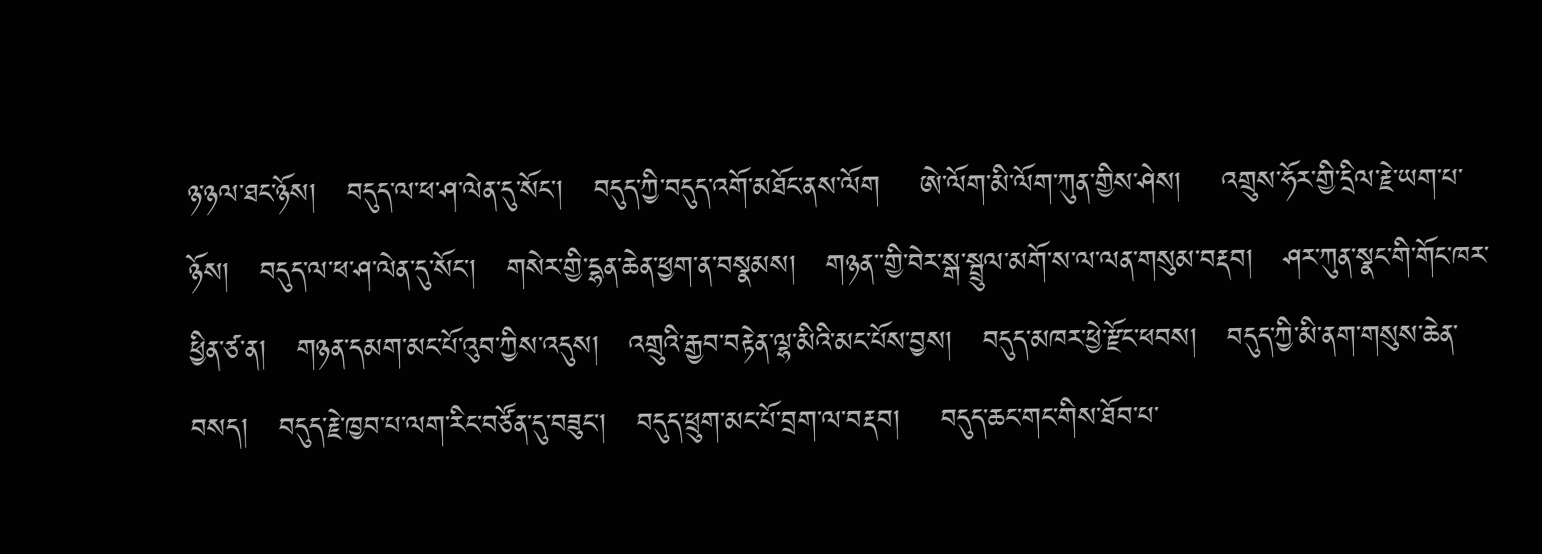ཉ་ཉལ་ཐང་ཉོས།   བདུད་ལ་ཕ་ཤ་ལེན་དུ་སོང་།   བདུད་ཀྱི་བདུད་འགོ་མཐོང་ནས་ལོག    ཨེ་ལོག་མི་ལོག་ཀུན་གྱིས་ཤེས།    འགྲུས་ཧོར་གྱི་དྲིལ་རྗེ་ཡག་པ་ཉོས།   བདུད་ལ་ཕ་ཤ་ལེན་དུ་སོང་།   གསེར་གྱི་དྷན་ཆེན་ཕྱག་ན་བསྣམས།   གཉན་་གྱི་བེར་སྒ་སྦྲུལ་མགོ་ས་ལ་ལན་གསུམ་བརྡབ།   ཤར་ཀུན་སྣང་གི་གོང་ཁར་ཕྱིན་ཙ་ན།   གཉན་དམག་མང་པོ་འུབ་ཀྱིས་འདུས།   འགྲུའི་རྒྱབ་བརྟེན་ལྷ་མིའི་མང་པོས་བྱས།   བདུད་མཁར་ཕྱེ་རྫོང་ཕབས།   བདུད་ཀྱི་མི་ནག་གསུས་ཆེན་བསད།   བདུད་རྗེ་ཁྱབ་པ་ལག་རིང་བཙོན་དུ་བཟུང་།   བདུད་ཕྲུག་མང་པོ་བྲག་ལ་བརྡབ།    བདུད་ཆང་གང་གིས་ཐོབ་པ་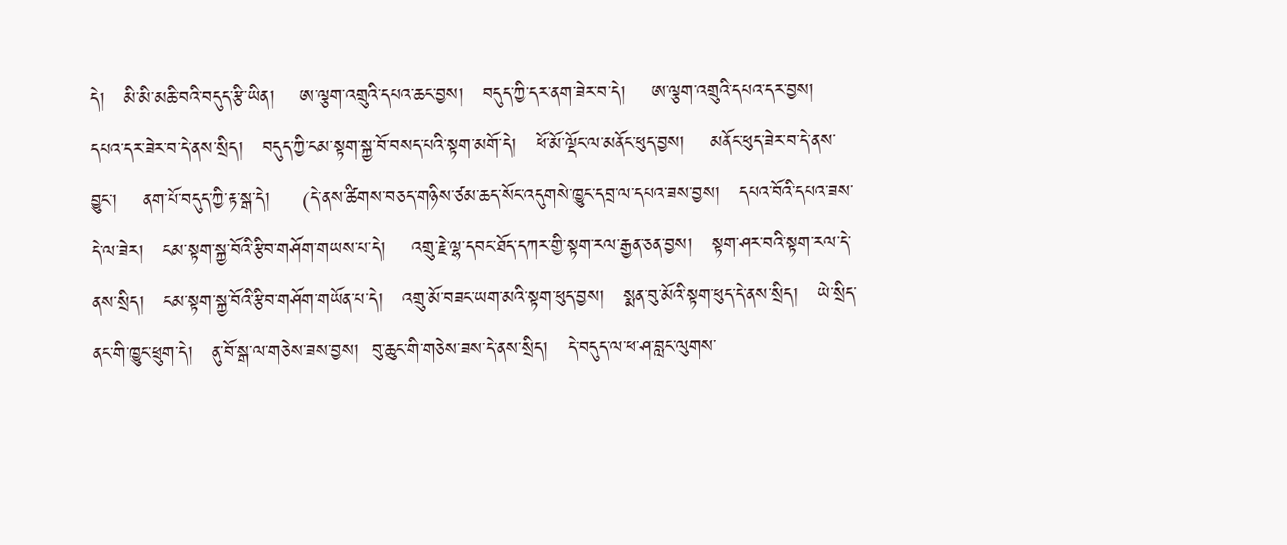དེ།   མི་མི་མཆི་བའི་བདུད་རྩི་ཡིན།    ཨ་ལྕག་འགྲུའི་དཔའ་ཆང་བྱས།   བདུད་ཀྱི་དར་ནག་ཟེར་བ་དེ།    ཨ་ལྕག་འགྲུའི་དཔའ་དར་བྱས།   དཔའ་དར་ཟེར་བ་དེ་ནས་སྲིད།   བདུད་ཀྱི་ངམ་སྟག་སྐྱ་བོ་བསད་པའི་སྟག་མགོ་དེ།   ཕོ་མོ་ལྡོང་ལ་མནོང་ཕུད་བྱས།    མནོང་ཕུད་ཟེར་བ་དེ་ནས་བྱུང་།    ནག་པོ་བདུད་ཀྱི་རྟ་སྒ་དེ།     (དེ་ནས་ཚིགས་བཅད་གཉིས་ཙམ་ཆད་སོང་འདུགསེ་ཁྱུང་དབྲ་ལ་དཔའ་ཟས་བྱས།   དཔའ་བོའི་དཔའ་ཟས་དེ་ལ་ཟེར།   ངམ་སྟག་སྐྱ་བོའི་རྩིབ་གཤོག་གཡས་པ་དེ།    འགྲུ་རྗེ་ལྷ་དབང་ཐོད་དཀར་གྱི་སྟག་རལ་རྒྱན་ཅན་བྱས།   སྟག་ཤར་བའི་སྟག་རལ་དེ་ནས་སྲིད།   ངམ་སྟག་སྐྱ་བོའི་རྩིབ་གཤོག་གཡོན་པ་དེ།   འགྲུ་མོ་བཟང་ཡག་མའི་སྟག་ཕུད་བྱས།   སྨན་བུ་མོའི་སྟག་ཕུད་དེ་ནས་སྲིད།   ཡེ་སྲིད་ནང་གི་ཁྱུང་ཕྲུག་དེ།   ནུ་བོ་སྒ་ལ་གཅེས་ཟས་བྱས།  བུ་ཆུང་གི་གཅེས་ཟས་དེ་ནས་སྲིད།   དེ་བདུད་ལ་ཕ་ཤ་བླང་ལུགས་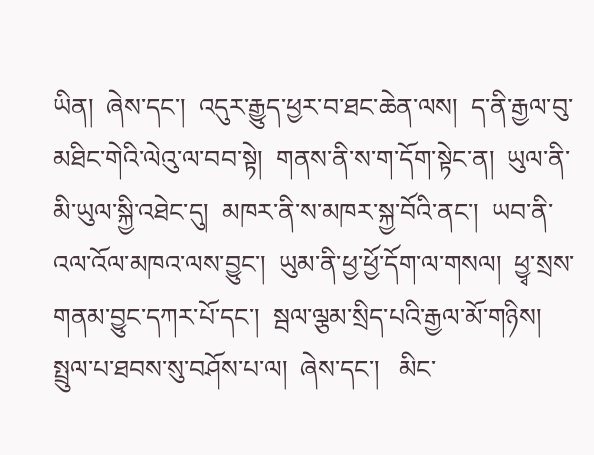ཡིན།  ཞེས་དང་།  འདུར་རྒྱུད་ཕྱར་བ་ཐང་ཆེན་ལས།  ད་ནི་རྒྱལ་བུ་མཐིང་གེའི་ལེའུ་ལ་བབ་སྟེ།  གནས་ནི་ས་ག་དོག་སྟེང་ན།  ཡུལ་ནི་མི་ཡུལ་སྐྱི་འཐེང་དུ།  མཁར་ནི་ས་མཁར་སྐྱ་བོའི་ནང་།  ཡབ་ནི་འལ་འོལ་མཁའ་ལས་བྱུང་།  ཡུམ་ནི་ཕྱ་ཕྱོ་དོག་ལ་གསལ།  ཕྱྭ་སྲས་གནམ་བྱུང་དཀར་པོ་དང་།  སྦལ་ལྕམ་སྲིད་པའི་རྒྱལ་མོ་གཉིས།  སྤྲུལ་པ་ཐབས་སུ་བཤོས་པ་ལ།  ཞེས་དང་།   མིང་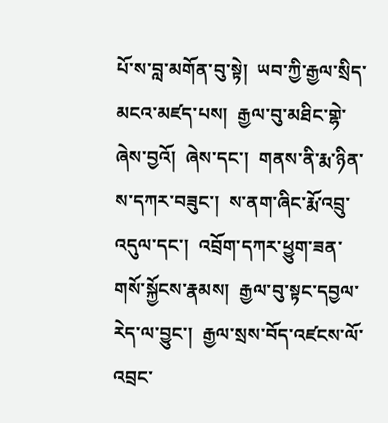པོ་ས་བླ་མགོན་བུ་སྟེ།  ཡབ་ཀྱི་རྒྱལ་སྲིད་མངའ་མཛད་པས།  རྒྱལ་བུ་མཐིང་གྷེ་ཞེས་བྱའོ།  ཞེས་དང་།  གནས་ནི་རྨ་ཉིན་ས་དཀར་བཟུང་།  ས་ནག་ཞིང་རྨོ་འབྲུ་འདུལ་དང་།  འབྲོག་དཀར་ཕྱུག་ཟན་གསོ་སྐྱོངས་རྣམས།  རྒྱལ་བུ་སྟང་དབྱལ་རེད་ལ་བྱུང་།  རྒྱལ་སྲས་བོད་འཛངས་ལོ་འབྲང་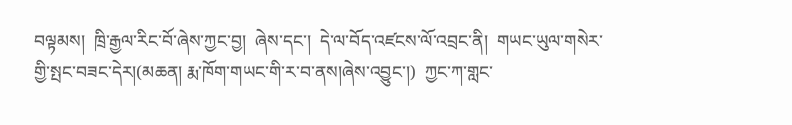བལྟམས།  ཁྲི་རྒྱལ་རིང་བོ་ཞེས་ཀྱང་བྱ།  ཞེས་དང་།  དེ་ལ་བོད་འཛངས་ལོ་འབྲང་ནི།  གཡང་ཡུལ་གསེར་གྱི་སྤང་བཟང་དེར།(མཆན། རྨ་ཁོག་གཡང་གི་ར་བ་ནས།ཞེས་འབྱུང་།)  ཀྱང་ཀ་གླང་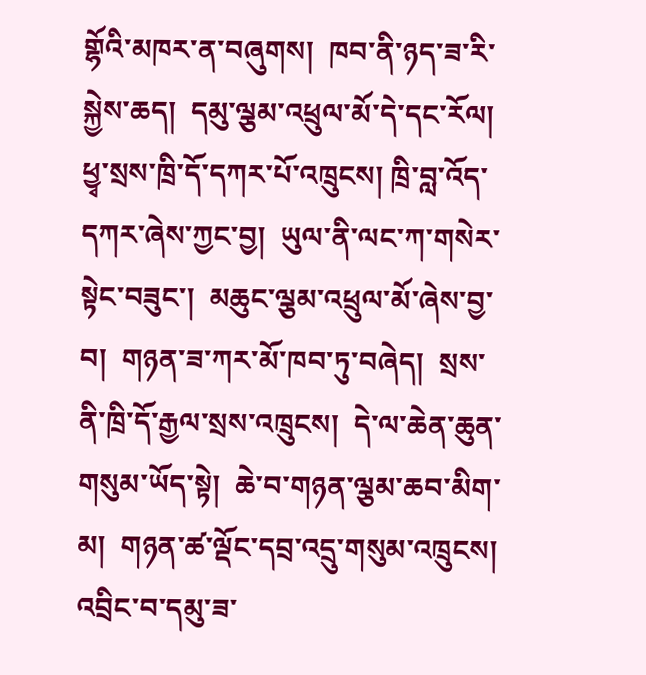གྷོའི་མཁར་ན་བཞུགས།  ཁབ་ནི་ཉད་ཟ་རི་སྐྱེས་ཆད།  དམུ་ལྕམ་འཕྲུལ་མོ་དེ་དང་རོལ།  ཕྱྭ་སྲས་ཁྲི་དོ་དཀར་པོ་འཁྲུངས། ཁྲི་བླ་འོད་དཀར་ཞེས་ཀྱང་བྱ།  ཡུལ་ནི་ལང་ཀ་གསེར་སྟེང་བཟུང་།  མཆུང་ལྕམ་འཕྲུལ་མོ་ཞེས་བྱ་བ།  གཉན་ཟ་ཀར་མོ་ཁབ་ཏུ་བཞེད།  སྲས་ནི་ཁྲི་དོ་རྒྱལ་སྲས་འཁྲུངས།  དེ་ལ་ཆེན་ཆུན་གསུམ་ཡོད་སྟེ།  ཆེ་བ་གཉན་ལྕམ་ཆབ་མིག་མ།  གཉན་ཚ་ལྡོང་དབྲ་འདྲུ་གསུམ་འཁྲུངས།  འབྲིང་བ་དམུ་ཟ་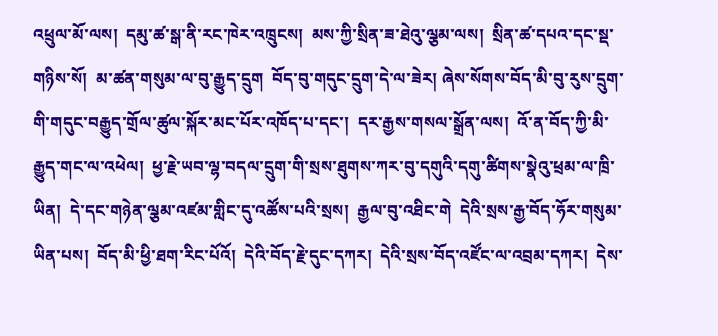འཕྲུལ་མོ་ལས།  དམུ་ཚ་སྒ་ནི་རང་ཁེར་འཁྲུངས།  མས་ཀྱི་སྲིན་ཟ་ཐེའུ་ལྕམ་ལས།  སྲིན་ཚ་དཔའ་དང་སྡ་གཉིས་སོ།  མ་ཚན་གསུམ་ལ་བུ་རྒྱུད་དྲུག  བོད་བུ་གདུང་དྲུག་དེ་ལ་ཟེར། ཞེས་སོགས་བོད་མི་བུ་རུས་དྲུག་གི་གདུང་བརྒྱུད་གྲོལ་ཚུལ་སྐོར་མང་པོར་འཁོད་པ་དང་།  དར་རྒྱས་གསལ་སྒྲོན་ལས།  འོ་ན་བོད་ཀྱི་མི་རྒྱུད་གང་ལ་འཕེལ།  ཕྱ་རྗེ་ཡབ་ལྷ་བདལ་དྲུག་གི་སྲས་ཐུགས་ཀར་བུ་དགུའི་དགུ་ཚིགས་སྣེའུ་ཕྲམ་ལ་ཁྲི་ཡིན།  དེ་དང་གཉེན་ལྕམ་འཛམ་གླིང་དུ་འཚོས་པའི་སྲས།  རྒྱལ་བུ་འཐིང་གེ  དེའི་སྲས་རྒྱ་བོད་ཧོར་གསུམ་ཡིན་པས།  བོད་མི་ཕྱི་ཐག་རིང་པོའོ།  དེའི་བོད་རྗེ་དུང་དཀར།  དེའི་སྲས་བོད་འཛོང་ལ་འབྲམ་དཀར།  དེས་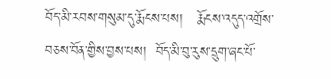བོད་མི་རབས་གསུམ་དུ་རྨོངས་པས།   རྨོངས་འདུད་འགྲོས་བཅས་བོན་གྱིས་བྱས་པས།  བོད་མི་བུ་རུས་དྲུག་ཞང་པོ་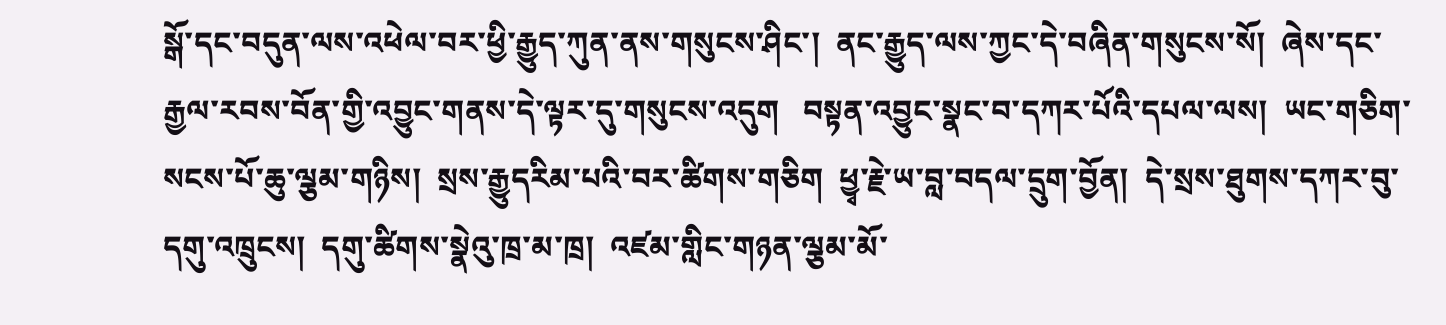སྒོ་དང་བདུན་ལས་འཕེལ་བར་ཕྱི་རྒྱུད་ཀུན་ནས་གསུངས་ཤིང་།  ནང་རྒྱུད་ལས་ཀྱང་དེ་བཞིན་གསུངས་སོ།  ཞེས་དང་རྒྱལ་རབས་བོན་གྱི་འབྱུང་གནས་དེ་ལྟར་དུ་གསུངས་འདུག   བསྟན་འབྱུང་སྣང་བ་དཀར་པོའི་དཔལ་ལས།  ཡང་གཅིག་སངས་པོ་ཆུ་ལྕམ་གཉིས།  སྲས་རྒྱུདརིམ་པའི་བར་ཚིགས་གཅིག  ཕྱྭ་རྗེ་ཡ་བླ་བདལ་དྲུག་བྱོན།  དེ་སྲས་ཐུགས་དཀར་བུ་དགུ་འཁྲུངས།  དགུ་ཚིགས་སྣེའུ་ཁྲ་མ་ཁྲ།  འཛམ་གླིང་གཉན་ལྕམ་མོ་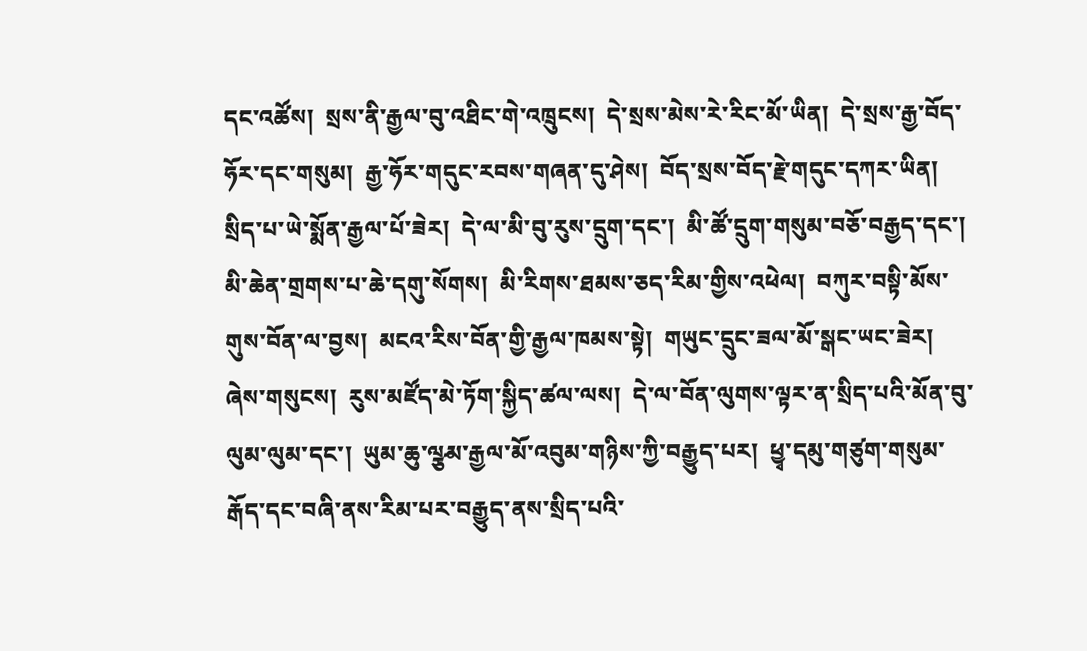དང་འཚོས།  སྲས་ནི་རྒྱལ་བུ་འཐིང་གེ་འཁྲུངས།  དེ་སྲས་མེས་རེ་རིང་མོ་ཡིན།  དེ་སྲས་རྒྱ་བོད་ཧོར་དང་གསུམ།  རྒྱ་ཧོར་གདུང་རབས་གཞན་དུ་ཤེས།  བོད་སྲས་བོད་རྗེ་གདུང་དཀར་ཡིན།  སྲིད་པ་ཡེ་སྨོན་རྒྱལ་པོ་ཟེར།  དེ་ལ་མི་བུ་རུས་དྲུག་དང་།  མི་ཚོ་དྲུག་གསུམ་བཅོ་བརྒྱད་དང་།  མི་ཆེན་གྲགས་པ་ཆེ་དགུ་སོགས།  མི་རིགས་ཐམས་ཅད་རིམ་གྱིས་འཕེལ།  བཀུར་བསྟི་མོས་གུས་བོན་ལ་བྱས།  མངའ་རིས་བོན་གྱི་རྒྱལ་ཁམས་སྟེ།  གཡུང་དྲུང་ཟལ་མོ་སྒང་ཡང་ཟེར།  ཞེས་གསུངས།  རུས་མཛོད་མེ་ཏོག་སྐྱིད་ཚལ་ལས།  དེ་ལ་བོན་ལུགས་ལྟར་ན་སྲིད་པའི་མོན་བུ་ལུམ་ལུམ་དང་།  ཡུམ་ཆུ་ལྩམ་རྒྱལ་མོ་འབུམ་གཉིས་ཀྱི་བརྒྱུད་པར།  ཕྱྭ་དམུ་གཙུག་གསུམ་རྒོད་དང་བཞི་ནས་རིམ་པར་བརྒྱུད་ནས་སྲིད་པའི་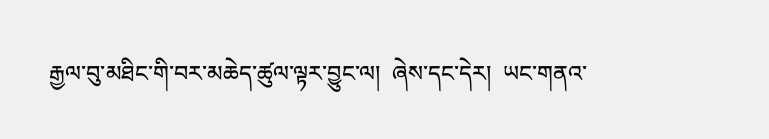རྒྱལ་བུ་མཐིང་གི་བར་མཆེད་ཚུལ་ལྟར་བྱུང་ལ།  ཞེས་དང་དེར།  ཡང་གནའ་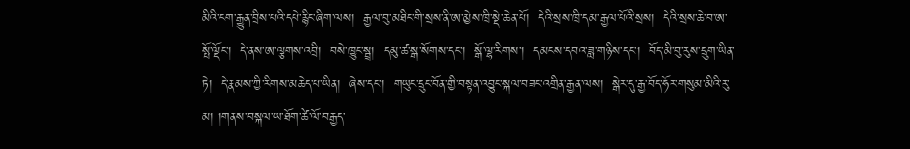མིའི་ངག་རྒྱུན་བྲིས་པའི་དཔེ་རྙིང་ཞིག་ལས།  རྒྱལ་བུ་མཐིང་གི་སྲས་ནི་ཨ་མྱེས་ཁྲི་སྡེ་ཆེན་པོ།  དེའི་སྲས་ཁྲི་དམ་རྒྱལ་པོའི་སྲས།  དེའི་སྲས་ཆེ་བ་ཨ་སྤོ་ལྡོང་།  དེ་ནས་ཨ་ལྕགས་འབྲི།  བསེ་ཁྱུང་སྦྲ།  དམུ་ཚ་སྒ་སོགས་དང་།  སྒོ་ལྷ་རིགས་།  དམངས་དབའ་ཟླ་གཉིས་དང་།  བོད་མི་བུ་རུས་དྲུག་ཡིན་ཏེ།  དེ་རྣམས་ཀྱི་རིགས་མཆེད་པ་ཡིན།  ཞེས་དང་།  གཡུང་དྲུང་བོན་གྱི་བསྟན་འབྱུང་སྐལ་བཟང་འགྲིན་རྒྱན་ལས།  སྒེར་དུ་རྒྱ་བོད་ཧོར་གསུམ་མིའི་རུ་མ། །གནས་བསྐལ་ཡ་ཐོག་ཚེ་ལོ་བརྒྱད་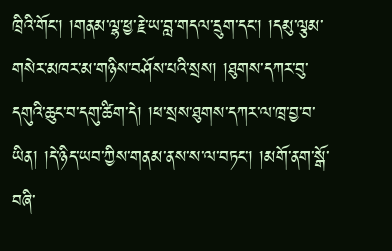ཁྲིའི་གོང་། །གནམ་ལྷ་ཕྱ་རྗེ་ཡ་བླ་གདལ་དྲུག་དང་། །དམུ་ལྕམ་གསེར་མཁར་མ་གཉིས་བཤོས་པའི་སྲས། །ཐུགས་དཀར་བུ་དགུའི་ཆུང་བ་དགུ་ཚིག་དེ། །ཕ་སྲས་ཐུགས་དཀར་ལ་ཁྲ་བྱ་བ་ཡིན། །དེ་ཉིད་ཡབ་ཀྱིས་གནམ་ནས་ས་ལ་བཏང་། །མགོ་ནག་སྒོ་བཞི་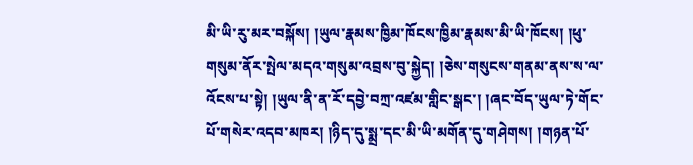མི་ཡི་རུ་མར་བསྐོས། །ཡུལ་རྣམས་ཁྱིམ་ཁོངས་ཁྱིམ་རྣམས་མི་ཡི་ཁོངས། །ཕུ་གསུམ་ནོར་སྤེལ་མདའ་གསུམ་འབྲས་བུ་སྐྱེད། །ཅེས་གསུངས་གནམ་ནས་ས་ལ་འོངས་པ་སྟེ། །ཡུལ་ནི་ན་རོ་དབྱེ་བཀྲ་འཛམ་གླིང་སྒང་། །ཞང་བོད་ཡུལ་ཏེ་གོང་པོ་གསེར་འདབ་མཁར། །ཉིད་དུ་སྨྲ་དང་མི་ཡི་མགོན་དུ་གཤེགས། །གཉན་པོ་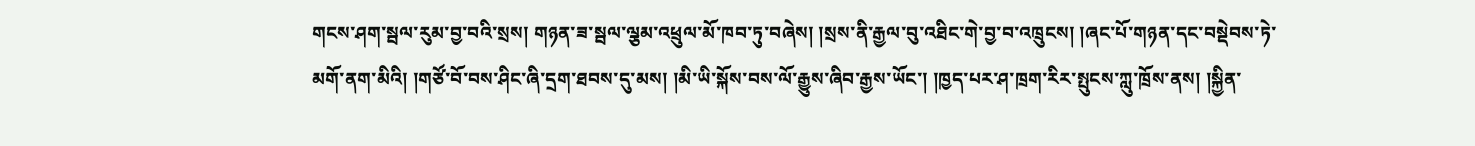གངས་ཤག་སྦལ་རུམ་བྱ་བའི་སྲས། གཉན་ཟ་སྦལ་ལྕམ་འཕྲུལ་མོ་ཁབ་ཏུ་བཞེས། །སྲས་ནི་རྒྱལ་བུ་འཐིང་གེ་བྱ་བ་འཁྲུངས། །ཞང་པོ་གཉན་དང་བསྡེབས་ཏེ་མགོ་ནག་མིའི། །གཙོ་བོ་བས་ཤིང་ཞི་དྲག་ཐབས་དུ་མས། །མི་ཡི་སྐོས་བས་ལོ་རྒྱུས་ཞིབ་རྒྱས་ཡོང་། །ཁྱད་པར་ཤ་ཁྲག་རིར་སྤུངས་ཀླུ་ཁྲོས་ནས། །སྐྱིན་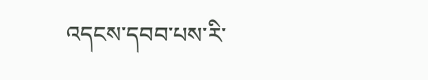འདངས་དབབ་པས་རི་